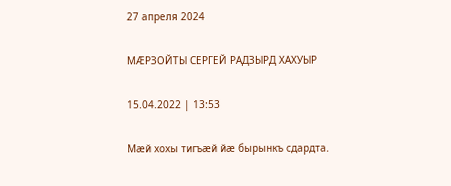27 апреля 2024

МӔРЗОЙТЫ СЕРГЕЙ РАДЗЫРД ХАХУЫР

15.04.2022 | 13:53

Мӕй хохы тигъӕй йӕ бырынкъ сдардта.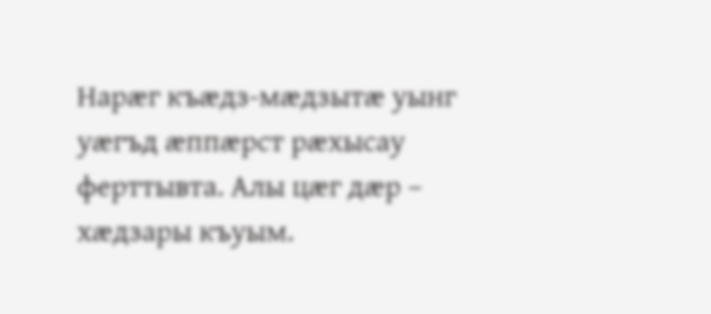Нарӕг къӕдз-мӕдзытӕ уынг уӕгъд ӕппӕрст рӕхысау ферттывта. Алы цӕг дӕр – хӕдзары къуым.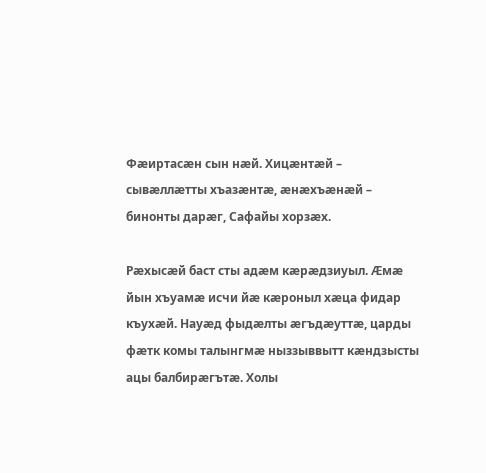Фӕиртасӕн сын нӕй. Хицӕнтӕй – сывӕллӕтты хъазӕнтӕ, ӕнӕхъӕнӕй – бинонты дарӕг, Сафайы хорзӕх.

Рӕхысӕй баст сты адӕм кӕрӕдзиуыл. Ӕмӕ йын хъуамӕ исчи йӕ кӕроныл хӕца фидар къухӕй. Науӕд фыдӕлты ӕгъдӕуттӕ, царды фӕтк комы талынгмӕ ныззыввытт кӕндзысты ацы балбирӕгътӕ. Холы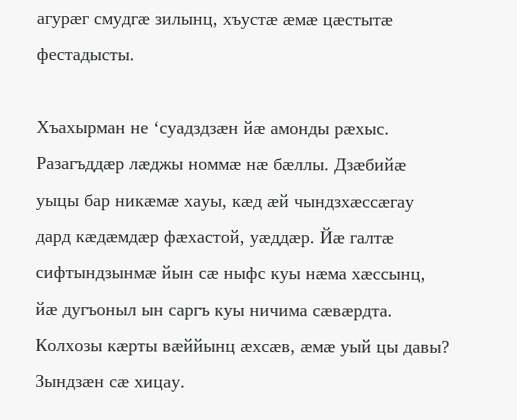агурӕг смудгӕ зилынц, хъустӕ ӕмӕ цӕстытӕ фестадысты.

Хъахырман не ‘суадздзӕн йӕ амонды рӕхыс. Разагъддӕр лӕджы номмӕ нӕ бӕллы. Дзӕбийӕ уыцы бар никӕмӕ хауы, кӕд ӕй чындзхӕссӕгау дард кӕдӕмдӕр фӕхастой, уӕддӕр. Йӕ галтӕ сифтындзынмӕ йын сӕ ныфс куы нӕма хӕссынц, йӕ дугъоныл ын саргъ куы ничима сӕвӕрдта. Колхозы кӕрты вӕййынц ӕхсӕв, ӕмӕ уый цы давы? Зындзӕн сӕ хицау.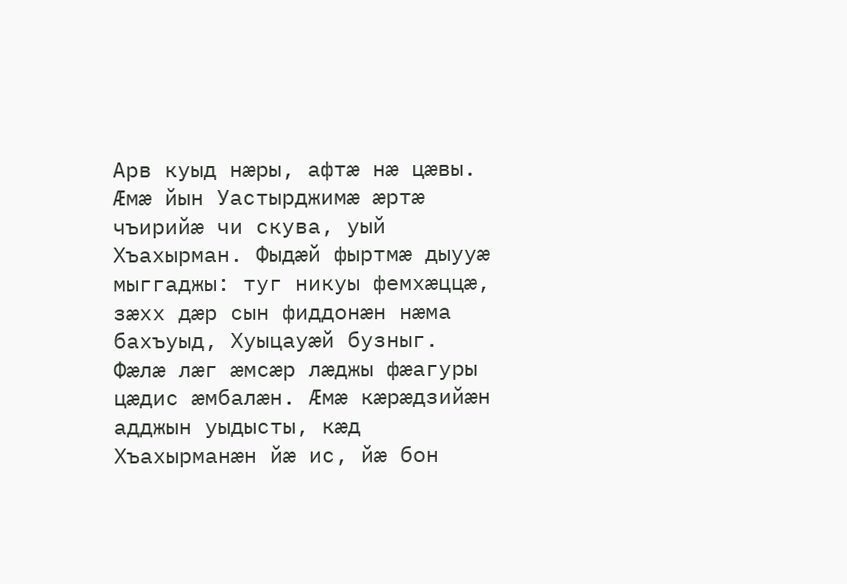Арв куыд нӕры, афтӕ нӕ цӕвы. Ӕмӕ йын Уастырджимӕ ӕртӕ чъирийӕ чи скува, уый Хъахырман. Фыдӕй фыртмӕ дыууӕ мыггаджы: туг никуы фемхӕццӕ, зӕхх дӕр сын фиддонӕн нӕма бахъуыд, Хуыцауӕй бузныг. Фӕлӕ лӕг ӕмсӕр лӕджы фӕагуры цӕдис ӕмбалӕн. Ӕмӕ кӕрӕдзийӕн адджын уыдысты, кӕд Хъахырманӕн йӕ ис, йӕ бон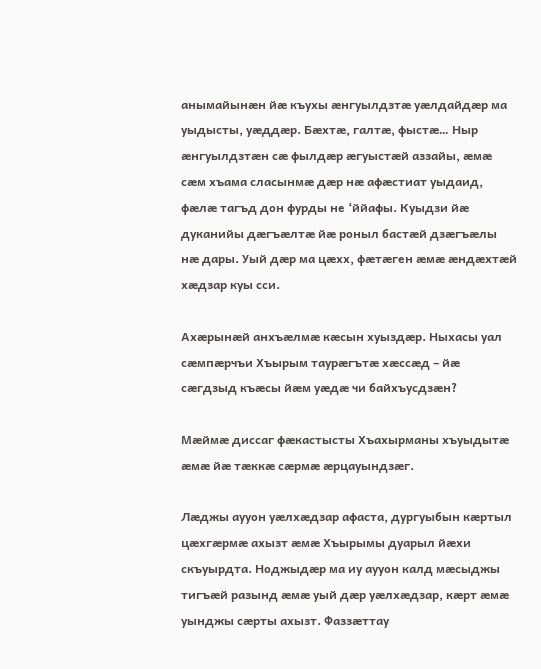анымайынӕн йӕ къухы ӕнгуылдзтӕ уӕлдайдӕр ма уыдысты, уӕддӕр. Бӕхтӕ, галтӕ, фыстӕ… Ныр ӕнгуылдзтӕн сӕ фылдӕр ӕгуыстӕй аззайы, ӕмӕ сӕм хъама сласынмӕ дӕр нӕ афӕстиат уыдаид, фӕлӕ тагъд дон фурды не ‘ййафы. Куыдзи йӕ дуканийы дӕгъӕлтӕ йӕ роныл бастӕй дзӕгъӕлы нӕ дары. Уый дӕр ма цӕхх, фӕтӕген ӕмӕ ӕндӕхтӕй хӕдзар куы сси.

Ахӕрынӕй анхъӕлмӕ кӕсын хуыздӕр. Ныхасы уал сӕмпӕрчъи Хъырым таурӕгътӕ хӕссӕд – йӕ сӕгдзыд къӕсы йӕм уӕдӕ чи байхъусдзӕн?

Мӕймӕ диссаг фӕкастысты Хъахырманы хъуыдытӕ ӕмӕ йӕ тӕккӕ сӕрмӕ ӕрцауындзӕг.

Лӕджы аууон уӕлхӕдзар афаста, дургуыбын кӕртыл цӕхгӕрмӕ ахызт ӕмӕ Хъырымы дуарыл йӕхи скъуырдта. Ноджыдӕр ма иу аууон калд мӕсыджы тигъӕй разынд ӕмӕ уый дӕр уӕлхӕдзар, кӕрт ӕмӕ уынджы сӕрты ахызт. Фаззӕттау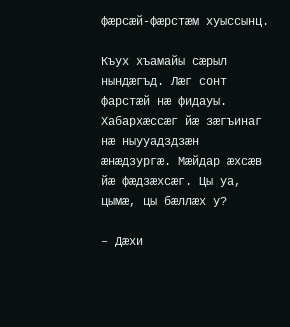фӕрсӕй-фӕрстӕм хуыссынц.

Къух хъамайы сӕрыл нындӕгъд. Лӕг сонт фарстӕй нӕ фидауы. Хабархӕссӕг йӕ зӕгъинаг нӕ ныууадздзӕн ӕнӕдзургӕ. Мӕйдар ӕхсӕв йӕ фӕдзӕхсӕг. Цы уа, цымӕ, цы бӕллӕх у?

– Дӕхи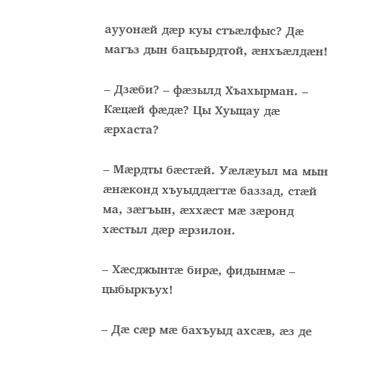аууонӕй дӕр куы стъӕлфыс? Дӕ магъз дын бацъырдтой, ӕнхъӕлдӕн!

– Дзӕби? – фӕзылд Хъахырман. – Кӕцӕй фӕдӕ? Цы Хуыцау дӕ ӕрхаста?

– Мӕрдты бӕстӕй. Уӕлӕуыл ма мын ӕнӕконд хъуыддӕгтӕ баззад, стӕй ма, зӕгъын, ӕххӕст мӕ зӕронд хӕстыл дӕр ӕрзилон.

– Хӕсджынтӕ бирӕ, фидынмӕ – цыбыркъух!

– Дӕ сӕр мӕ бахъуыд ахсӕв, ӕз де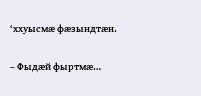‘ххуысмӕ фӕзындтӕн.

– Фыдӕй фыртмӕ…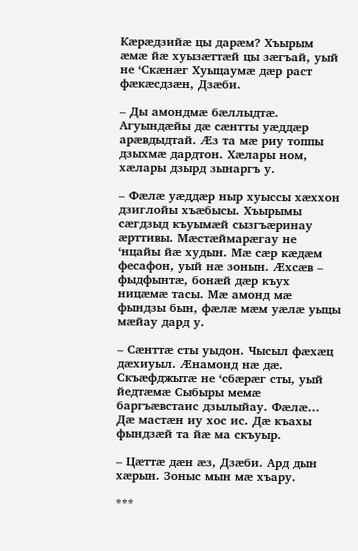Кӕрӕдзийӕ цы дарӕм? Хъырым ӕмӕ йӕ хуызӕттӕй цы зӕгъай, уый не ‘Скӕнӕг Хуыцаумӕ дӕр раст фӕкӕсдзӕн, Дзӕби.

– Ды амондмӕ бӕллыдтӕ. Агуындӕйы дӕ сӕнтты уӕддӕр арӕвдыдтай. Ӕз та мӕ риу топпы дзыхмӕ дардтон. Хӕлары ном, хӕлары дзырд зынаргъ у.

– Фӕлӕ уӕддӕр ныр хуыссы хӕххон дзиглойы хъӕбысы. Хъырымы сӕгдзыд къуымӕй сызгъӕринау ӕрттивы. Мӕстӕймарӕгау не ‘нцайы йӕ худын. Мӕ сӕр кӕдӕм фесафон, уый нӕ зонын. Ӕхсӕв – фыдфынтӕ, бонӕй дӕр къух ницӕмӕ тасы. Мӕ амонд мӕ фындзы бын, фӕлӕ мӕм уӕлӕ уыцы мӕйау дард у.

– Сӕнттӕ сты уыдон. Чысыл фӕхӕц дӕхиуыл. Ӕнамонд нӕ дӕ. Скъӕфджытӕ не ‘сбӕрӕг сты, уый йедтӕмӕ Сыбыры мемӕ баргъӕвстаис дзылыйау. Фӕлӕ… Дӕ мастӕн иу хос ис. Дӕ къахы фындзӕй та йӕ ма скъуыр.

– Цӕттӕ дӕн ӕз, Дзӕби. Ард дын хӕрын. Зоныс мын мӕ хъару.

***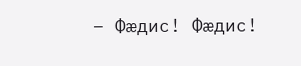– Фӕдис! Фӕдис!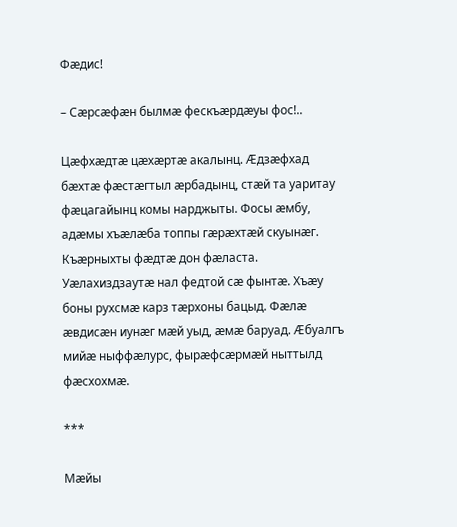Фӕдис!

– Сӕрсӕфӕн былмӕ фескъӕрдӕуы фос!..

Цӕфхӕдтӕ цӕхӕртӕ акалынц. Ӕдзӕфхад бӕхтӕ фӕстӕгтыл ӕрбадынц, стӕй та уаритау фӕцагайынц комы нарджыты. Фосы ӕмбу, адӕмы хъӕлӕба топпы гӕрӕхтӕй скуынӕг. Къӕрныхты фӕдтӕ дон фӕласта. Уӕлахиздзаутӕ нал федтой сӕ фынтӕ. Хъӕу боны рухсмӕ карз тӕрхоны бацыд. Фӕлӕ ӕвдисӕн иунӕг мӕй уыд, ӕмӕ баруад. Ӕбуалгъ мийӕ ныффӕлурс, фырӕфсӕрмӕй ныттылд фӕсхохмӕ.

***

Мӕйы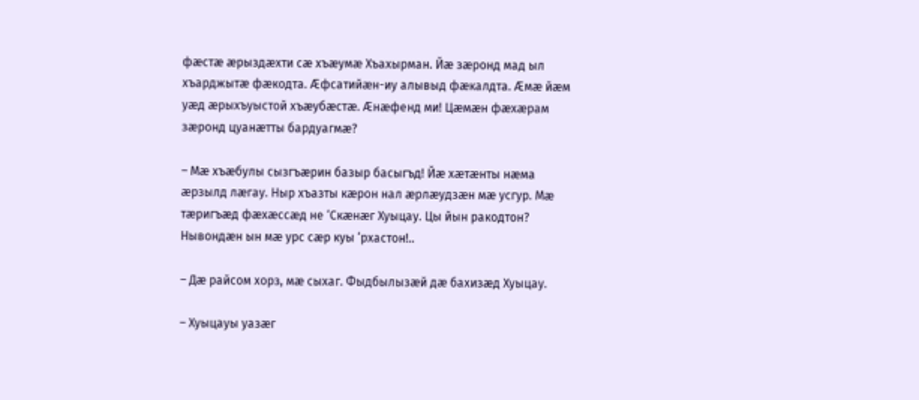фӕстӕ ӕрыздӕхти сӕ хъӕумӕ Хъахырман. Йӕ зӕронд мад ыл хъарджытӕ фӕкодта. Ӕфсатийӕн-иу алывыд фӕкалдта. Ӕмӕ йӕм уӕд ӕрыхъуыстой хъӕубӕстӕ. Ӕнӕфенд ми! Цӕмӕн фӕхӕрам зӕронд цуанӕтты бардуагмӕ?

– Мӕ хъӕбулы сызгъӕрин базыр басыгъд! Йӕ хӕтӕнты нӕма ӕрзылд лӕгау. Ныр хъазты кӕрон нал ӕрлӕудзӕн мӕ усгур. Мӕ тӕригъӕд фӕхӕссӕд не ‘Скӕнӕг Хуыцау. Цы йын ракодтон? Нывондӕн ын мӕ урс сӕр куы ‘рхастон!..

– Дӕ райсом хорз, мӕ сыхаг. Фыдбылызӕй дӕ бахизӕд Хуыцау.

– Хуыцауы уазӕг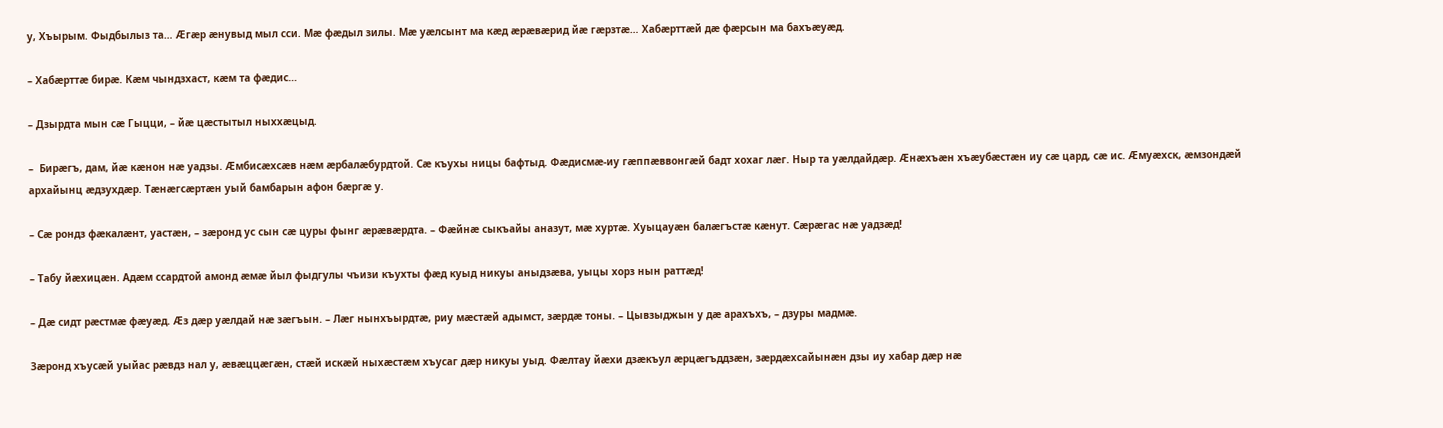у, Хъырым. Фыдбылыз та… Ӕгӕр ӕнувыд мыл сси. Мӕ фӕдыл зилы. Мӕ уӕлсынт ма кӕд ӕрӕвӕрид йӕ гӕрзтӕ… Хабӕрттӕй дӕ фӕрсын ма бахъӕуӕд.

– Хабӕрттӕ бирӕ. Кӕм чындзхаст, кӕм та фӕдис…

– Дзырдта мын сӕ Гыцци, – йӕ цӕстытыл ныххӕцыд.

–  Бирӕгъ, дам, йӕ кӕнон нӕ уадзы. Ӕмбисӕхсӕв нӕм ӕрбалӕбурдтой. Сӕ къухы ницы бафтыд. Фӕдисмӕ-иу гӕппӕввонгӕй бадт хохаг лӕг. Ныр та уӕлдайдӕр. Ӕнӕхъӕн хъӕубӕстӕн иу сӕ цард, сӕ ис. Ӕмуӕхск, ӕмзондӕй архайынц ӕдзухдӕр. Тӕнӕгсӕртӕн уый бамбарын афон бӕргӕ у.

– Сӕ рондз фӕкалӕнт, уастӕн, – зӕронд ус сын сӕ цуры фынг ӕрӕвӕрдта. – Фӕйнӕ сыкъайы аназут, мӕ хуртӕ. Хуыцауӕн балӕгъстӕ кӕнут. Сӕрӕгас нӕ уадзӕд!

– Табу йӕхицӕн. Адӕм ссардтой амонд ӕмӕ йыл фыдгулы чъизи къухты фӕд куыд никуы аныдзӕва, уыцы хорз нын раттӕд!

– Дӕ сидт рӕстмӕ фӕуӕд. Ӕз дӕр уӕлдай нӕ зӕгъын. – Лӕг нынхъырдтӕ, риу мӕстӕй адымст, зӕрдӕ тоны. – Цывзыджын у дӕ арахъхъ, – дзуры мадмӕ.

Зӕронд хъусӕй уыйас рӕвдз нал у, ӕвӕццӕгӕн, стӕй искӕй ныхӕстӕм хъусаг дӕр никуы уыд. Фӕлтау йӕхи дзӕкъул ӕрцӕгъддзӕн, зӕрдӕхсайынӕн дзы иу хабар дӕр нӕ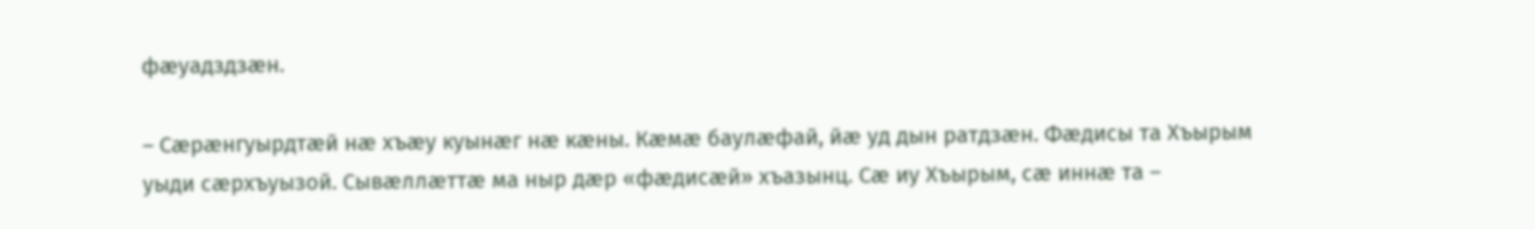фӕуадздзӕн.

– Сӕрӕнгуырдтӕй нӕ хъӕу куынӕг нӕ кӕны. Кӕмӕ баулӕфай, йӕ уд дын ратдзӕн. Фӕдисы та Хъырым уыди сӕрхъуызой. Сывӕллӕттӕ ма ныр дӕр «фӕдисӕй» хъазынц. Сӕ иу Хъырым, сӕ иннӕ та –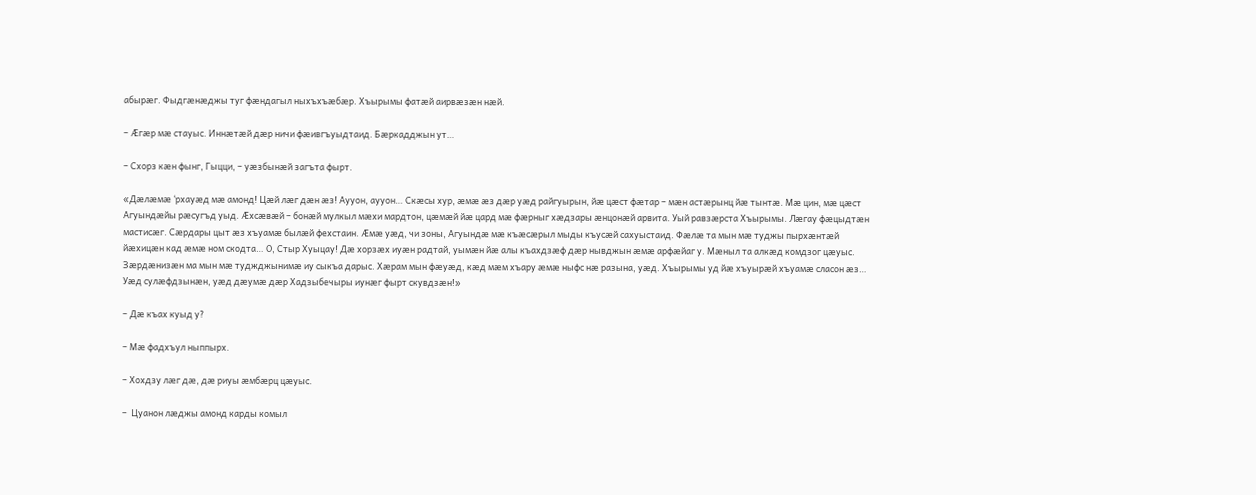абырӕг. Фыдгӕнӕджы туг фӕндагыл ныхъхъӕбӕр. Хъырымы фатӕй аирвӕзӕн нӕй.

– Ӕгӕр мӕ стауыс. Иннӕтӕй дӕр ничи фӕивгъуыдтаид. Бӕркадджын ут…

– Схорз кӕн фынг, Гыцци, – уӕзбынӕй загъта фырт.

«Дӕлӕмӕ ‘рхауӕд мӕ амонд! Цӕй лӕг дӕн ӕз! Аууон, аууон… Скӕсы хур, ӕмӕ ӕз дӕр уӕд райгуырын, йӕ цӕст фӕтар – мӕн астӕрынц йӕ тынтӕ. Мӕ цин, мӕ цӕст Агуындӕйы рӕсугъд уыд. Ӕхсӕвӕй – бонӕй мулкыл мӕхи мардтон, цӕмӕй йӕ цард мӕ фӕрныг хӕдзары ӕнцонӕй арвита. Уый равзӕрста Хъырымы. Лӕгау фӕцыдтӕн мастисӕг. Сӕрдары цыт ӕз хъуамӕ былӕй фехстаин. Ӕмӕ уӕд, чи зоны, Агуындӕ мӕ къӕсӕрыл мыды къусӕй сахуыстаид. Фӕлӕ та мын мӕ туджы пырхӕнтӕй йӕхицӕн кад ӕмӕ ном скодта… О, Стыр Хуыцау! Дӕ хорзӕх иуӕн радтай, уымӕн йӕ алы къахдзӕф дӕр нывджын ӕмӕ арфӕйаг у. Мӕныл та алкӕд комдзог цӕуыс. Зӕрдӕнизӕн ма мын мӕ туджджынимӕ иу сыкъа дарыс. Хӕрам мын фӕуӕд, кӕд мӕм хъару ӕмӕ ныфс нӕ разына, уӕд. Хъырымы уд йӕ хъуырӕй хъуамӕ сласон ӕз… Уӕд сулӕфдзынӕн, уӕд дӕумӕ дӕр Хадзыбечыры иунӕг фырт скувдзӕн!»

– Дӕ къах куыд у?

– Мӕ фадхъул ныппырх.

– Хохдзу лӕг дӕ, дӕ риуы ӕмбӕрц цӕуыс.

–  Цуанон лӕджы амонд карды комыл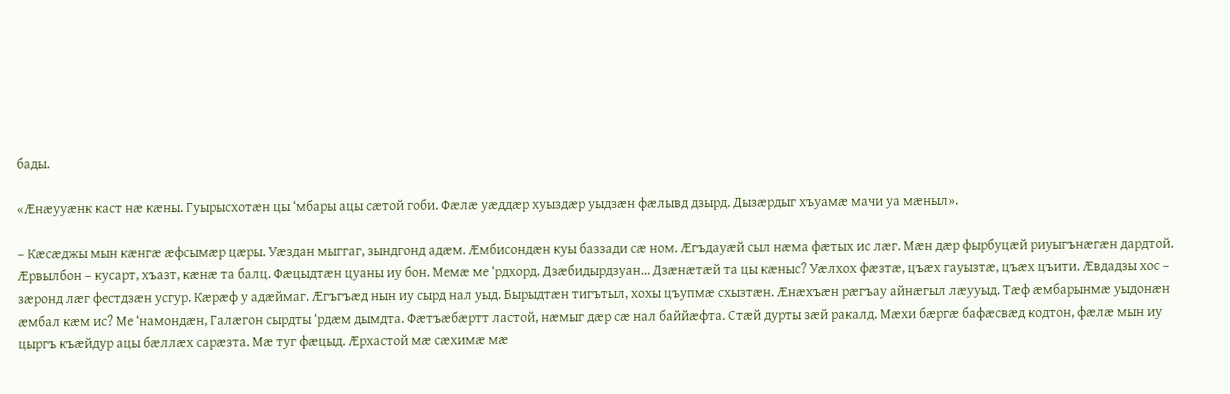бады.

«Ӕнӕууӕнк каст нӕ кӕны. Гуырысхотӕн цы ‘мбары ацы сӕтой гоби. Фӕлӕ уӕддӕр хуыздӕр уыдзӕн фӕлывд дзырд. Дызӕрдыг хъуамӕ мачи уа мӕныл».

– Кӕсӕджы мын кӕнгӕ ӕфсымӕр цӕры. Уӕздан мыггаг, зындгонд адӕм. Ӕмбисондӕн куы баззади сӕ ном. Ӕгъдауӕй сыл нӕма фӕтых ис лӕг. Мӕн дӕр фырбуцӕй риуыгънӕгӕн дардтой. Ӕрвылбон – кусарт, хъазт, кӕнӕ та балц. Фӕцыдтӕн цуаны иу бон. Мемӕ ме ‘рдхорд. Дзӕбидырдзуан… Дзӕнӕтӕй та цы кӕныс? Уӕлхох фӕзтӕ, цъӕх гауызтӕ, цъӕх цъити. Ӕвдадзы хос – зӕронд лӕг фестдзӕн усгур. Кӕрӕф у адӕймаг. Ӕгъгъӕд нын иу сырд нал уыд. Бырыдтӕн тигътыл, хохы цъупмӕ схызтӕн. Ӕнӕхъӕн рӕгъау айнӕгыл лӕууыд. Тӕф ӕмбарынмӕ уыдонӕн ӕмбал кӕм ис? Ме ‘намондӕн, Галӕгон сырдты ‘рдӕм дымдта. Фӕтъӕбӕртт ластой, нӕмыг дӕр сӕ нал баййӕфта. Стӕй дурты зӕй ракалд. Мӕхи бӕргӕ бафӕсвӕд кодтон, фӕлӕ мын иу цыргъ къӕйдур ацы бӕллӕх сарӕзта. Мӕ туг фӕцыд. Ӕрхастой мӕ сӕхимӕ мӕ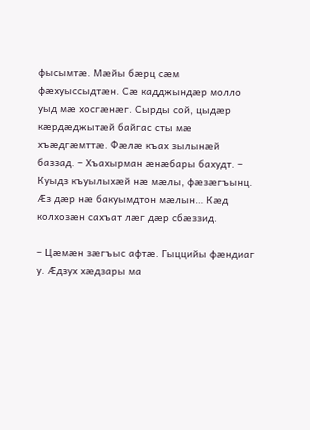фысымтӕ. Мӕйы бӕрц сӕм фӕхуыссыдтӕн. Сӕ кадджындӕр молло уыд мӕ хосгӕнӕг. Сырды сой, цыдӕр кӕрдӕджытӕй байгас сты мӕ хъӕдгӕмттӕ. Фӕлӕ къах зылынӕй баззад. – Хъахырман ӕнӕбары бахудт. – Куыдз къуылыхӕй нӕ мӕлы, фӕзӕгъынц. Ӕз дӕр нӕ бакуымдтон мӕлын… Кӕд колхозӕн сахъат лӕг дӕр сбӕззид.

– Цӕмӕн зӕгъыс афтӕ. Гыццийы фӕндиаг у. Ӕдзух хӕдзары ма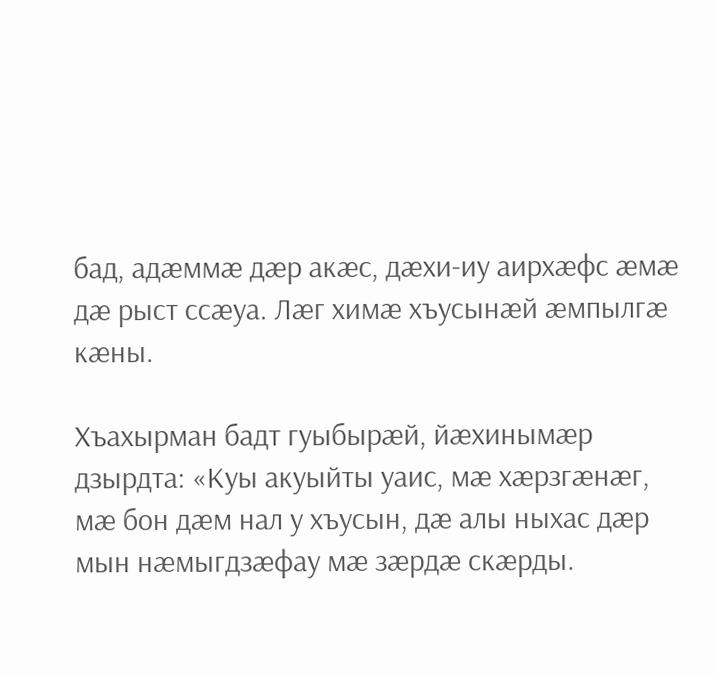бад, адӕммӕ дӕр акӕс, дӕхи-иу аирхӕфс ӕмӕ дӕ рыст ссӕуа. Лӕг химӕ хъусынӕй ӕмпылгӕ кӕны.

Хъахырман бадт гуыбырӕй, йӕхинымӕр дзырдта: «Куы акуыйты уаис, мӕ хӕрзгӕнӕг, мӕ бон дӕм нал у хъусын, дӕ алы ныхас дӕр мын нӕмыгдзӕфау мӕ зӕрдӕ скӕрды.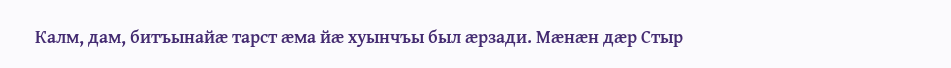Калм, дам, битъынайӕ тарст ӕма йӕ хуынчъы был ӕрзади. Мӕнӕн дӕр Стыр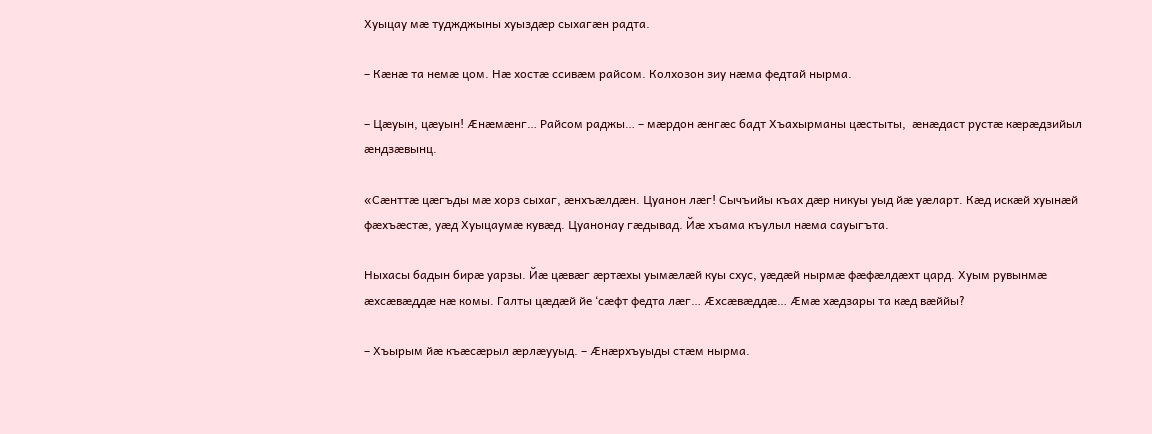Хуыцау мӕ туджджыны хуыздӕр сыхагӕн радта.

– Кӕнӕ та немӕ цом. Нӕ хостӕ ссивӕм райсом. Колхозон зиу нӕма федтай нырма.

– Цӕуын, цӕуын! Ӕнӕмӕнг… Райсом раджы… – мӕрдон ӕнгӕс бадт Хъахырманы цӕстыты,  ӕнӕдаст рустӕ кӕрӕдзийыл ӕндзӕвынц.

«Сӕнттӕ цӕгъды мӕ хорз сыхаг, ӕнхъӕлдӕн. Цуанон лӕг! Сычъийы къах дӕр никуы уыд йӕ уӕларт. Кӕд искӕй хуынӕй фӕхъӕстӕ, уӕд Хуыцаумӕ кувӕд. Цуанонау гӕдывад. Йӕ хъама къулыл нӕма сауыгъта.

Ныхасы бадын бирӕ уарзы. Йӕ цӕвӕг ӕртӕхы уымӕлӕй куы схус, уӕдӕй нырмӕ фӕфӕлдӕхт цард. Хуым рувынмӕ ӕхсӕвӕддӕ нӕ комы. Галты цӕдӕй йе ‘сӕфт федта лӕг… Ӕхсӕвӕддӕ… Ӕмӕ хӕдзары та кӕд вӕййы?

– Хъырым йӕ къӕсӕрыл ӕрлӕууыд. – Ӕнӕрхъуыды стӕм нырма.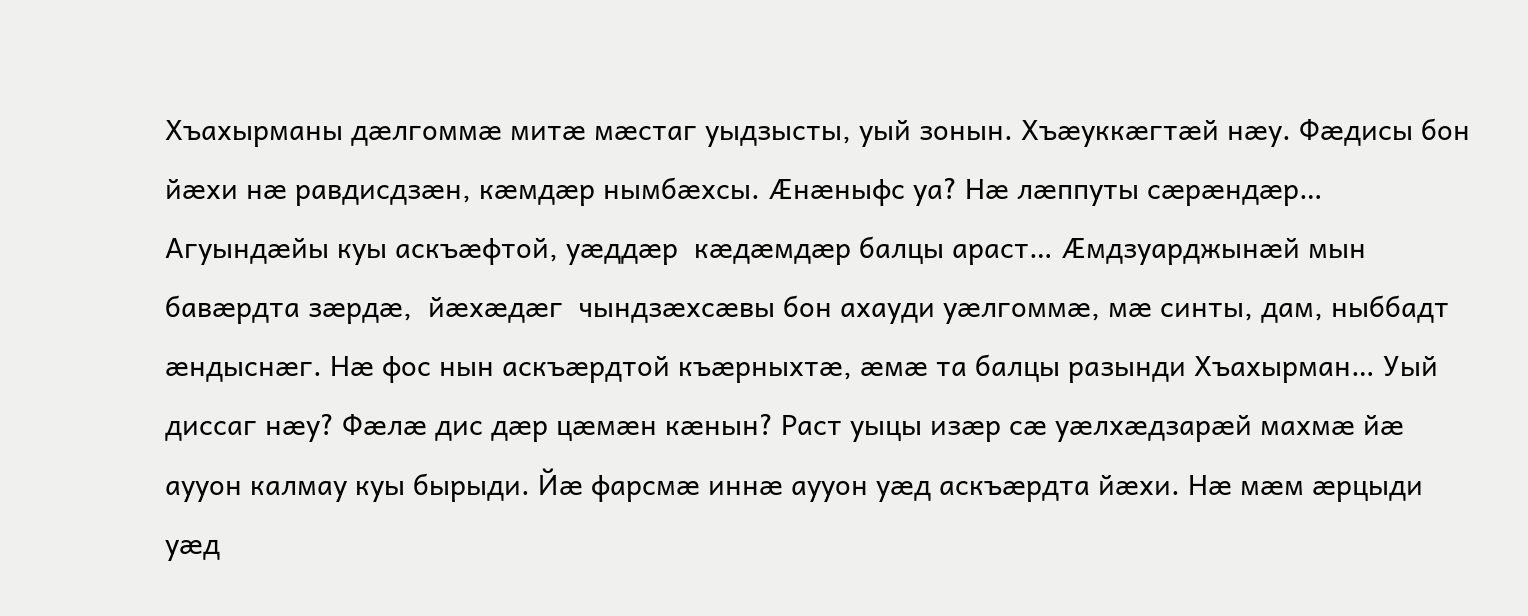Хъахырманы дӕлгоммӕ митӕ мӕстаг уыдзысты, уый зонын. Хъӕуккӕгтӕй нӕу. Фӕдисы бон йӕхи нӕ равдисдзӕн, кӕмдӕр нымбӕхсы. Ӕнӕныфс уа? Нӕ лӕппуты сӕрӕндӕр… Агуындӕйы куы аскъӕфтой, уӕддӕр  кӕдӕмдӕр балцы араст… Ӕмдзуарджынӕй мын бавӕрдта зӕрдӕ,  йӕхӕдӕг  чындзӕхсӕвы бон ахауди уӕлгоммӕ, мӕ синты, дам, ныббадт ӕндыснӕг. Нӕ фос нын аскъӕрдтой къӕрныхтӕ, ӕмӕ та балцы разынди Хъахырман… Уый диссаг нӕу? Фӕлӕ дис дӕр цӕмӕн кӕнын? Раст уыцы изӕр сӕ уӕлхӕдзарӕй махмӕ йӕ аууон калмау куы бырыди. Йӕ фарсмӕ иннӕ аууон уӕд аскъӕрдта йӕхи. Нӕ мӕм ӕрцыди уӕд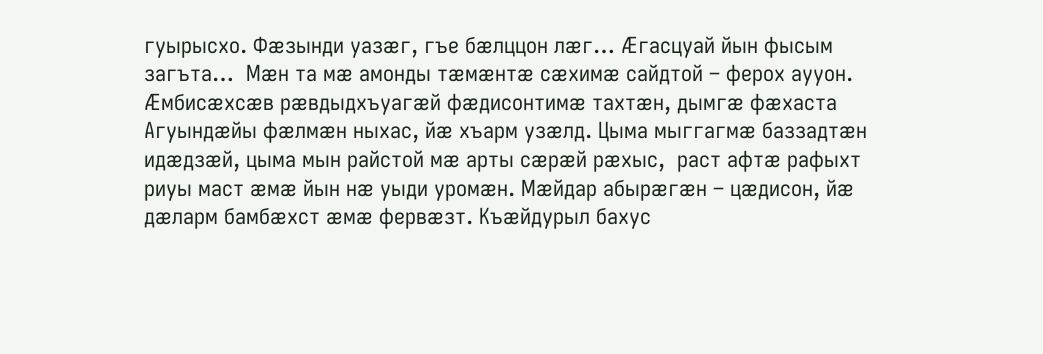гуырысхо. Фӕзынди уазӕг, гъе бӕлццон лӕг… Ӕгасцуай йын фысым загъта…  Мӕн та мӕ амонды тӕмӕнтӕ сӕхимӕ сайдтой – ферох аууон. Ӕмбисӕхсӕв рӕвдыдхъуагӕй фӕдисонтимӕ тахтӕн, дымгӕ фӕхаста Агуындӕйы фӕлмӕн ныхас, йӕ хъарм узӕлд. Цыма мыггагмӕ баззадтӕн идӕдзӕй, цыма мын райстой мӕ арты сӕрӕй рӕхыс,  раст афтӕ рафыхт риуы маст ӕмӕ йын нӕ уыди уромӕн. Мӕйдар абырӕгӕн – цӕдисон, йӕ дӕларм бамбӕхст ӕмӕ фервӕзт. Къӕйдурыл бахус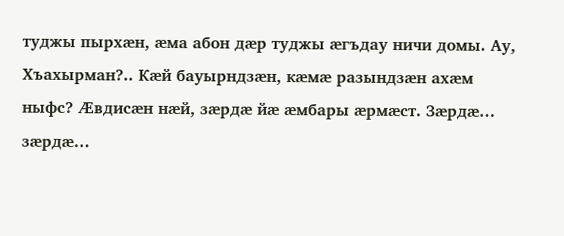туджы пырхӕн, ӕма абон дӕр туджы ӕгъдау ничи домы. Ау, Хъахырман?.. Кӕй бауырндзӕн, кӕмӕ разындзӕн ахӕм ныфс? Ӕвдисӕн нӕй, зӕрдӕ йӕ ӕмбары ӕрмӕст. Зӕрдӕ… зӕрдӕ…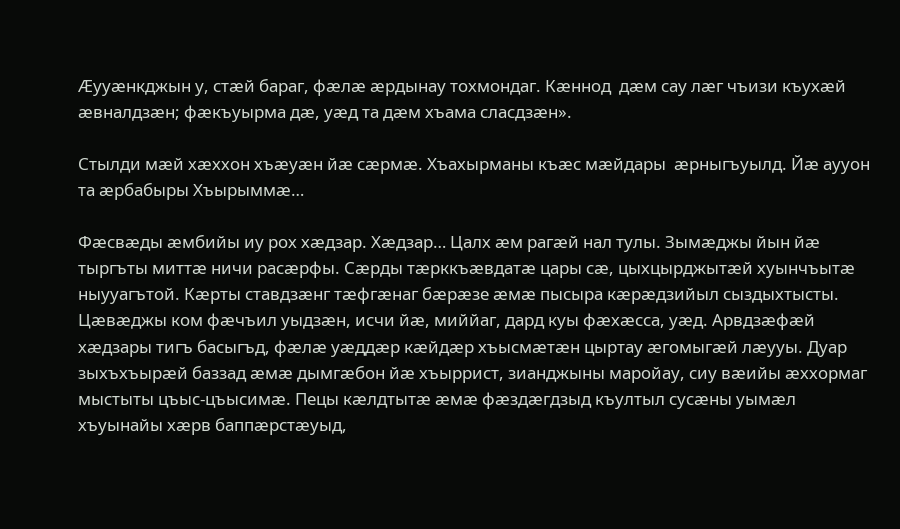Ӕууӕнкджын у, стӕй бараг, фӕлӕ ӕрдынау тохмондаг. Кӕннод  дӕм сау лӕг чъизи къухӕй ӕвналдзӕн; фӕкъуырма дӕ, уӕд та дӕм хъама сласдзӕн».

Стылди мӕй хӕххон хъӕуӕн йӕ сӕрмӕ. Хъахырманы къӕс мӕйдары  ӕрныгъуылд. Йӕ аууон та ӕрбабыры Хъырыммӕ…

Фӕсвӕды ӕмбийы иу рох хӕдзар. Хӕдзар… Цалх ӕм рагӕй нал тулы. Зымӕджы йын йӕ тыргъты миттӕ ничи расӕрфы. Сӕрды тӕрккъӕвдатӕ цары сӕ, цыхцырджытӕй хуынчъытӕ ныууагътой. Кӕрты ставдзӕнг тӕфгӕнаг бӕрӕзе ӕмӕ пысыра кӕрӕдзийыл сыздыхтысты. Цӕвӕджы ком фӕчъил уыдзӕн, исчи йӕ, миййаг, дард куы фӕхӕсса, уӕд. Арвдзӕфӕй хӕдзары тигъ басыгъд, фӕлӕ уӕддӕр кӕйдӕр хъысмӕтӕн цыртау ӕгомыгӕй лӕууы. Дуар зыхъхъырӕй баззад ӕмӕ дымгӕбон йӕ хъыррист, зианджыны маройау, сиу вӕийы ӕххормаг мыстыты цъыс-цъысимӕ. Пецы кӕлдтытӕ ӕмӕ фӕздӕгдзыд къултыл сусӕны уымӕл хъуынайы хӕрв баппӕрстӕуыд,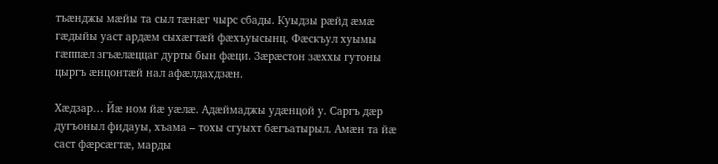тъӕнджы мӕйы та сыл тӕнӕг чырс сбады. Куыдзы рӕйд ӕмӕ гӕдыйы уаст ардӕм сыхӕгтӕй фӕхъуысынц. Фӕскъул хуымы гӕппӕл згъӕлӕццаг дурты бын фӕци. Зӕрӕстон зӕххы гутоны цыргъ ӕнцонтӕй нал афӕлдахдзӕн.

Хӕдзар… Йӕ ном йӕ уӕлӕ. Адӕймаджы удӕнцой у. Саргъ дӕр дугъоныл фидауы, хъама – тохы сгуыхт бӕгъатырыл. Амӕн та йӕ саст фӕрсӕгтӕ, марды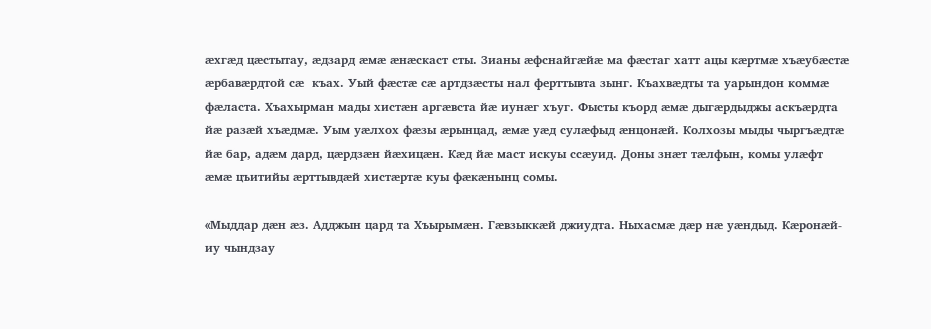ӕхгӕд цӕстытау, ӕдзард ӕмӕ ӕнӕскаст сты. Зианы ӕфснайгӕйӕ ма фӕстаг хатт ацы кӕртмӕ хъӕубӕстӕ ӕрбавӕрдтой сӕ  къах. Уый фӕстӕ сӕ артдзӕсты нал ферттывта зынг. Къахвӕдты та уарындон коммӕ фӕласта. Хъахырман мады хистӕн аргӕвста йӕ иунӕг хъуг. Фысты къорд ӕмӕ дыгӕрдыджы аскъӕрдта йӕ разӕй хъӕдмӕ. Уым уӕлхох фӕзы ӕрынцад, ӕмӕ уӕд сулӕфыд ӕнцонӕй. Колхозы мыды чыргъӕдтӕ йӕ бар, адӕм дард, цӕрдзӕн йӕхицӕн. Кӕд йӕ маст искуы ссӕуид. Доны знӕт тӕлфын, комы улӕфт ӕмӕ цъитийы ӕрттывдӕй хистӕртӕ куы фӕкӕнынц сомы.

«Мыддар дӕн ӕз. Адджын цард та Хъырымӕн. Гӕвзыккӕй джиудта. Ныхасмӕ дӕр нӕ уӕндыд. Кӕронӕй-иу чындзау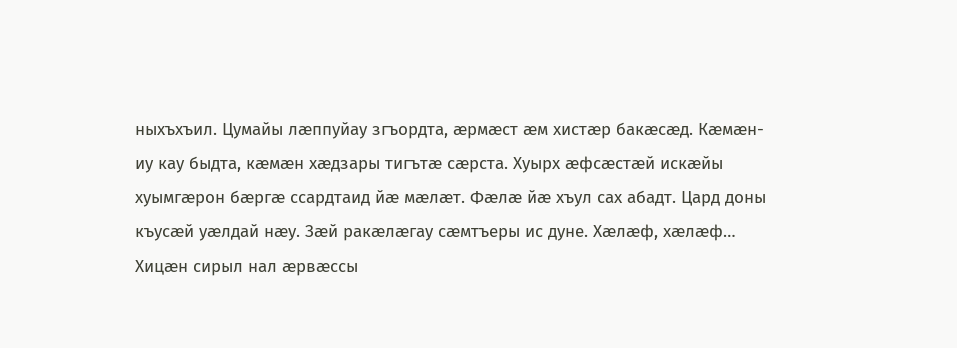ныхъхъил. Цумайы лӕппуйау згъордта, ӕрмӕст ӕм хистӕр бакӕсӕд. Кӕмӕн-иу кау быдта, кӕмӕн хӕдзары тигътӕ сӕрста. Хуырх ӕфсӕстӕй искӕйы хуымгӕрон бӕргӕ ссардтаид йӕ мӕлӕт. Фӕлӕ йӕ хъул сах абадт. Цард доны къусӕй уӕлдай нӕу. Зӕй ракӕлӕгау сӕмтъеры ис дуне. Хӕлӕф, хӕлӕф… Хицӕн сирыл нал ӕрвӕссы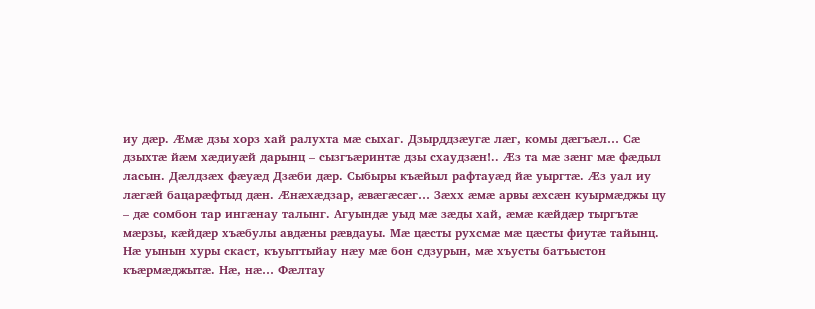иу дӕр. Ӕмӕ дзы хорз хай ралухта мӕ сыхаг. Дзырддзӕугӕ лӕг, комы дӕгъӕл… Сӕ дзыхтӕ йӕм хӕдиуӕй дарынц – сызгъӕринтӕ дзы схаудзӕн!.. Ӕз та мӕ зӕнг мӕ фӕдыл ласын. Дӕлдзӕх фӕуӕд Дзӕби дӕр. Сыбыры къӕйыл рафтауӕд йӕ уыргтӕ. Ӕз уал иу лӕгӕй бацарӕфтыд дӕн. Ӕнӕхӕдзар, ӕвӕгӕсӕг… Зӕхх ӕмӕ арвы ӕхсӕн куырмӕджы цу – дӕ сомбон тар ингӕнау талынг. Агуындӕ уыд мӕ зӕды хай, ӕмӕ кӕйдӕр тыргътӕ мӕрзы, кӕйдӕр хъӕбулы авдӕны рӕвдауы. Мӕ цӕсты рухсмӕ мӕ цӕсты фиутӕ тайынц. Нӕ уынын хуры скаст, къуыттыйау нӕу мӕ бон сдзурын, мӕ хъусты батъыстон къӕрмӕджытӕ. Нӕ, нӕ… Фӕлтау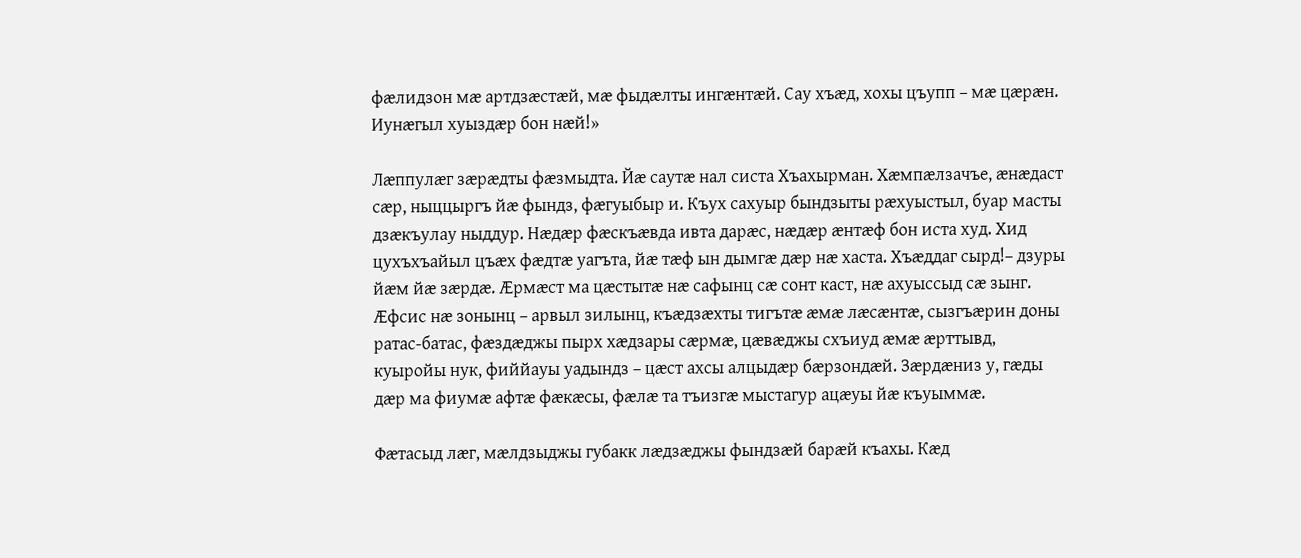фӕлидзон мӕ артдзӕстӕй, мӕ фыдӕлты ингӕнтӕй. Сау хъӕд, хохы цъупп – мӕ цӕрӕн. Иунӕгыл хуыздӕр бон нӕй!»

Лӕппулӕг зӕрӕдты фӕзмыдта. Йӕ саутӕ нал систа Хъахырман. Хӕмпӕлзачъе, ӕнӕдаст сӕр, ныццыргъ йӕ фындз, фӕгуыбыр и. Къух сахуыр бындзыты рӕхуыстыл, буар масты дзӕкъулау ныддур. Нӕдӕр фӕскъӕвда ивта дарӕс, нӕдӕр ӕнтӕф бон иста худ. Хид цухъхъайыл цъӕх фӕдтӕ уагъта, йӕ тӕф ын дымгӕ дӕр нӕ хаста. Хъӕддаг сырд!– дзуры йӕм йӕ зӕрдӕ. Ӕрмӕст ма цӕстытӕ нӕ сафынц сӕ сонт каст, нӕ ахуыссыд сӕ зынг. Ӕфсис нӕ зонынц – арвыл зилынц, къӕдзӕхты тигътӕ ӕмӕ лӕсӕнтӕ, сызгъӕрин доны ратас-батас, фӕздӕджы пырх хӕдзары сӕрмӕ, цӕвӕджы схъиуд ӕмӕ ӕрттывд, куыройы нук, фиййауы уадындз – цӕст ахсы алцыдӕр бӕрзондӕй. Зӕрдӕниз у, гӕды дӕр ма фиумӕ афтӕ фӕкӕсы, фӕлӕ та тъизгӕ мыстагур ацӕуы йӕ къуыммӕ.

Фӕтасыд лӕг, мӕлдзыджы губакк лӕдзӕджы фындзӕй барӕй къахы. Кӕд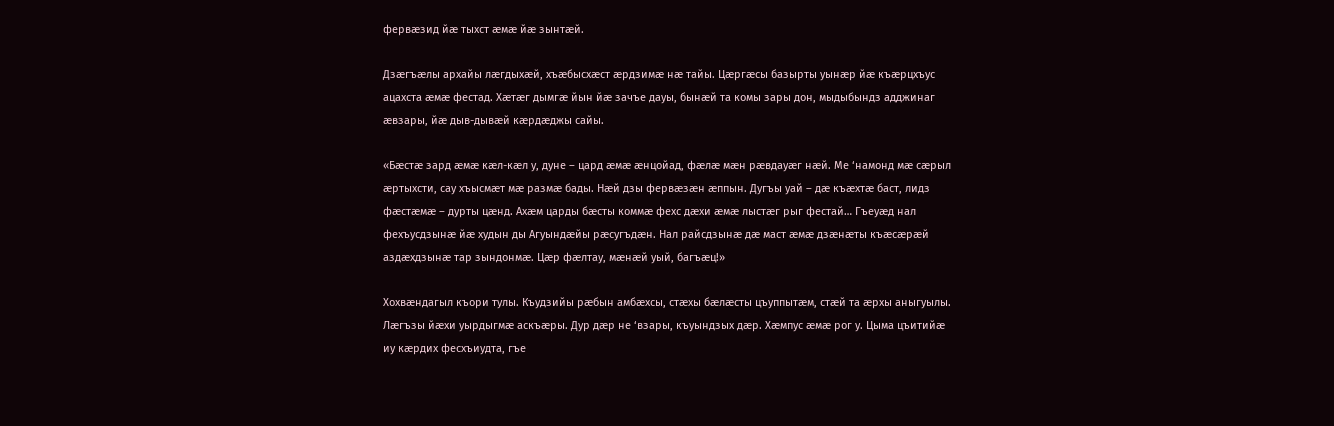фервӕзид йӕ тыхст ӕмӕ йӕ зынтӕй.

Дзӕгъӕлы архайы лӕгдыхӕй, хъӕбысхӕст ӕрдзимӕ нӕ тайы. Цӕргӕсы базырты уынӕр йӕ къӕрцхъус ацахста ӕмӕ фестад. Хӕтӕг дымгӕ йын йӕ зачъе дауы, бынӕй та комы зары дон, мыдыбындз адджинаг ӕвзары, йӕ дыв-дывӕй кӕрдӕджы сайы.

«Бӕстӕ зард ӕмӕ кӕл-кӕл у, дуне – цард ӕмӕ ӕнцойад, фӕлӕ мӕн рӕвдауӕг нӕй. Ме ‘намонд мӕ сӕрыл ӕртыхсти, сау хъысмӕт мӕ размӕ бады. Нӕй дзы фервӕзӕн ӕппын. Дугъы уай – дӕ къӕхтӕ баст, лидз фӕстӕмӕ – дурты цӕнд. Ахӕм царды бӕсты коммӕ фехс дӕхи ӕмӕ лыстӕг рыг фестай… Гъеуӕд нал фехъусдзынӕ йӕ худын ды Агуындӕйы рӕсугъдӕн. Нал райсдзынӕ дӕ маст ӕмӕ дзӕнӕты къӕсӕрӕй аздӕхдзынӕ тар зындонмӕ. Цӕр фӕлтау, мӕнӕй уый, багъӕц!»

Хохвӕндагыл къори тулы. Къудзийы рӕбын амбӕхсы, стӕхы бӕлӕсты цъуппытӕм, стӕй та ӕрхы аныгуылы. Лӕгъзы йӕхи уырдыгмӕ аскъӕры. Дур дӕр не ‘взары, къуындзых дӕр. Хӕмпус ӕмӕ рог у. Цыма цъитийӕ иу кӕрдих фесхъиудта, гъе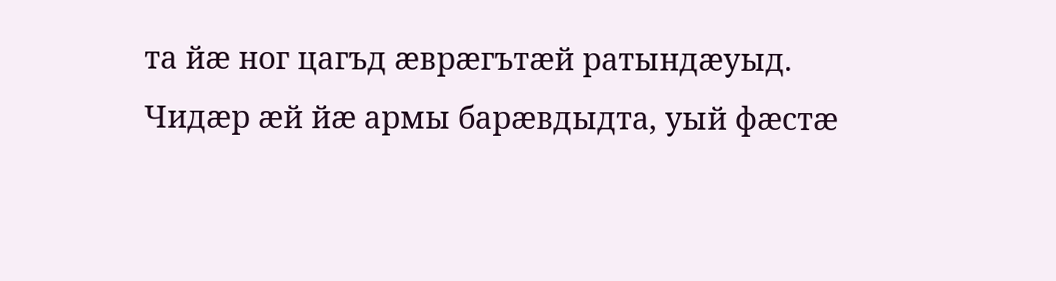та йӕ ног цагъд ӕврӕгътӕй ратындӕуыд. Чидӕр ӕй йӕ армы барӕвдыдта, уый фӕстӕ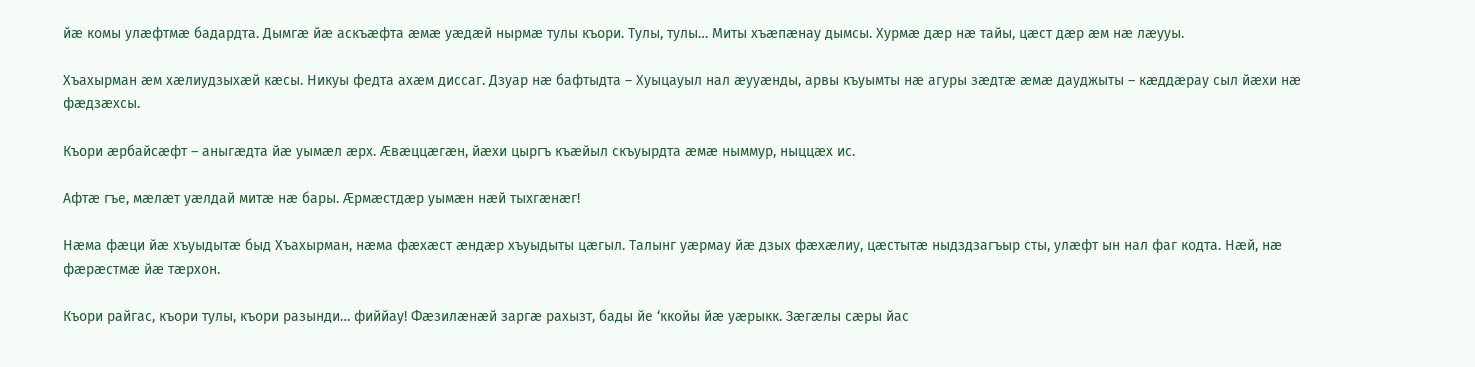йӕ комы улӕфтмӕ бадардта. Дымгӕ йӕ аскъӕфта ӕмӕ уӕдӕй нырмӕ тулы къори. Тулы, тулы… Миты хъӕпӕнау дымсы. Хурмӕ дӕр нӕ тайы, цӕст дӕр ӕм нӕ лӕууы.

Хъахырман ӕм хӕлиудзыхӕй кӕсы. Никуы федта ахӕм диссаг. Дзуар нӕ бафтыдта – Хуыцауыл нал ӕууӕнды, арвы къуымты нӕ агуры зӕдтӕ ӕмӕ дауджыты – кӕддӕрау сыл йӕхи нӕ фӕдзӕхсы.

Къори ӕрбайсӕфт – аныгӕдта йӕ уымӕл ӕрх. Ӕвӕццӕгӕн, йӕхи цыргъ къӕйыл скъуырдта ӕмӕ ныммур, ныццӕх ис.

Афтӕ гъе, мӕлӕт уӕлдай митӕ нӕ бары. Ӕрмӕстдӕр уымӕн нӕй тыхгӕнӕг!

Нӕма фӕци йӕ хъуыдытӕ быд Хъахырман, нӕма фӕхӕст ӕндӕр хъуыдыты цӕгыл. Талынг уӕрмау йӕ дзых фӕхӕлиу, цӕстытӕ ныдздзагъыр сты, улӕфт ын нал фаг кодта. Нӕй, нӕ фӕрӕстмӕ йӕ тӕрхон.

Къори райгас, къори тулы, къори разынди… фиййау! Фӕзилӕнӕй заргӕ рахызт, бады йе ‘ккойы йӕ уӕрыкк. Зӕгӕлы сӕры йас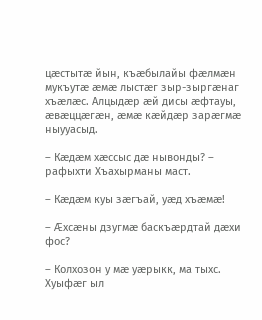цӕстытӕ йын, къӕбылайы фӕлмӕн мукъутӕ ӕмӕ лыстӕг зыр-зыргӕнаг хъӕлӕс. Алцыдӕр ӕй дисы ӕфтауы, ӕвӕццӕгӕн, ӕмӕ кӕйдӕр зарӕгмӕ ныууасыд.

– Кӕдӕм хӕссыс дӕ нывонды? – рафыхти Хъахырманы маст.

– Кӕдӕм куы зӕгъай, уӕд хъӕмӕ!

– Ӕхсӕны дзугмӕ баскъӕрдтай дӕхи фос?

– Колхозон у мӕ уӕрыкк, ма тыхс. Хуыфӕг ыл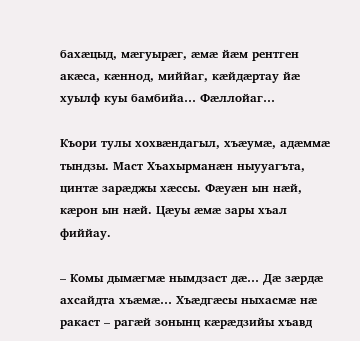бахӕцыд, мӕгуырӕг, ӕмӕ йӕм рентген акӕса, кӕннод, миййаг, кӕйдӕртау йӕ хуылф куы бамбийа… Фӕллойаг…

Къори тулы хохвӕндагыл, хъӕумӕ, адӕммӕ тындзы. Маст Хъахырманӕн ныууагъта, цинтӕ зарӕджы хӕссы. Фӕуӕн ын нӕй, кӕрон ын нӕй. Цӕуы ӕмӕ зары хъал фиййау.

– Комы дымӕгмӕ нымдзаст дӕ… Дӕ зӕрдӕ ахсайдта хъӕмӕ… Хъӕдгӕсы ныхасмӕ нӕ ракаст – рагӕй зонынц кӕрӕдзийы хъавд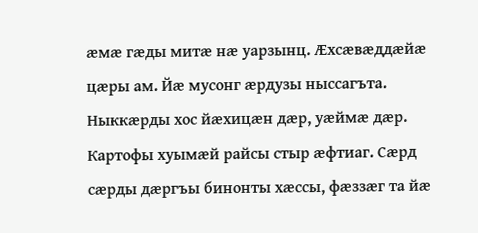ӕмӕ гӕды митӕ нӕ уарзынц. Ӕхсӕвӕддӕйӕ цӕры ам. Йӕ мусонг ӕрдузы ныссагъта. Ныккӕрды хос йӕхицӕн дӕр, уӕймӕ дӕр. Картофы хуымӕй райсы стыр ӕфтиаг. Сӕрд сӕрды дӕргъы бинонты хӕссы, фӕззӕг та йӕ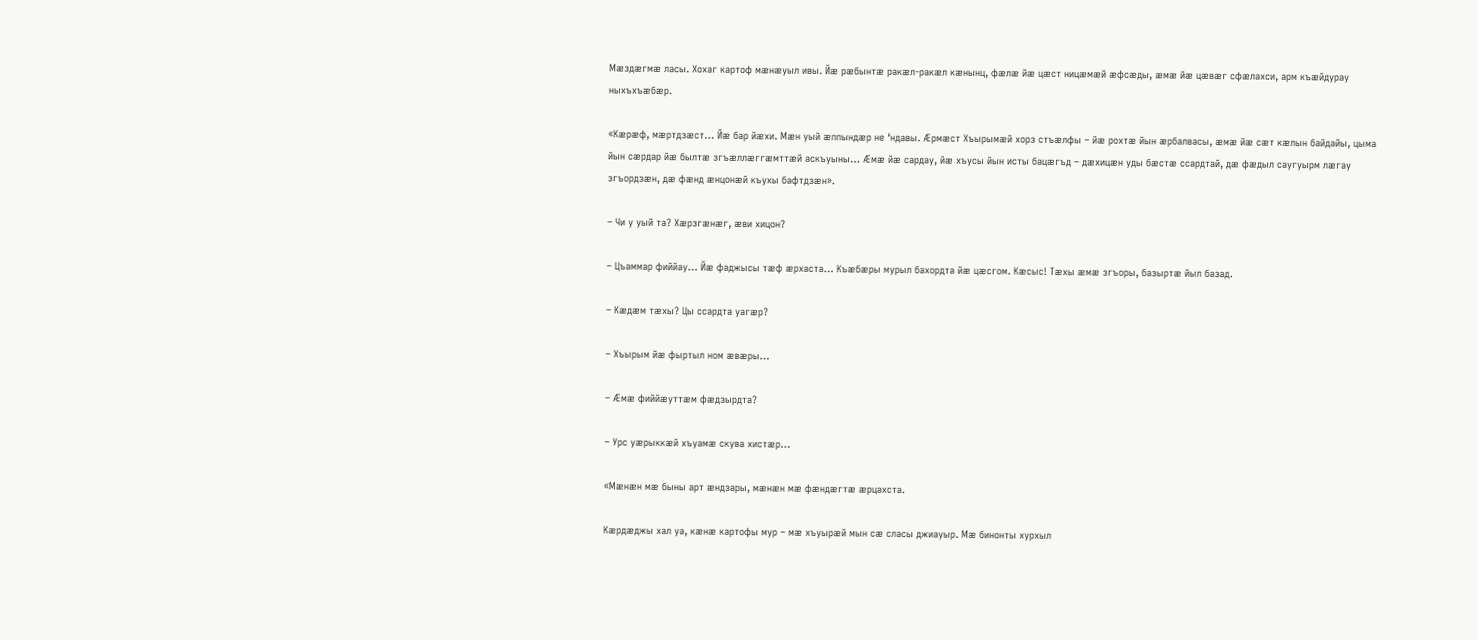Мӕздӕгмӕ ласы. Хохаг картоф мӕнӕуыл ивы. Йӕ рӕбынтӕ ракӕл-ракӕл кӕнынц, фӕлӕ йӕ цӕст ницӕмӕй ӕфсӕды, ӕмӕ йӕ цӕвӕг сфӕлахси, арм къӕйдурау ныхъхъӕбӕр.

«Кӕрӕф, мӕртдзӕст… Йӕ бар йӕхи. Мӕн уый ӕппындӕр не ‘ндавы. Ӕрмӕст Хъырымӕй хорз стъӕлфы – йӕ рохтӕ йын ӕрбалвасы, ӕмӕ йӕ сӕт кӕлын байдайы, цыма йын сӕрдар йӕ былтӕ згъӕллӕггӕмттӕй аскъуыны… Ӕмӕ йӕ сардау, йӕ хъусы йын исты бацӕгъд – дӕхицӕн уды бӕстӕ ссардтай, дӕ фӕдыл саугуырм лӕгау згъордзӕн, дӕ фӕнд ӕнцонӕй къухы бафтдзӕн».

– Чи у уый та? Хӕрзгӕнӕг, ӕви хицон?

– Цъаммар фиййау… Йӕ фаджысы тӕф ӕрхаста… Къӕбӕры мурыл бахордта йӕ цӕсгом. Кӕсыс! Тӕхы ӕмӕ згъоры, базыртӕ йыл базад.

– Кӕдӕм тӕхы? Цы ссардта уагӕр?

– Хъырым йӕ фыртыл ном ӕвӕры…

– Ӕмӕ фиййӕуттӕм фӕдзырдта?

– Урс уӕрыккӕй хъуамӕ скува хистӕр…

«Мӕнӕн мӕ быны арт ӕндзары, мӕнӕн мӕ фӕндӕгтӕ ӕрцахста.

Кӕрдӕджы хал уа, кӕнӕ картофы мур – мӕ хъуырӕй мын сӕ сласы джиауыр. Мӕ бинонты хурхыл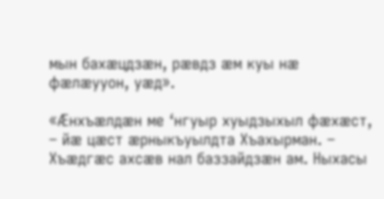мын бахӕцдзӕн, рӕвдз ӕм куы нӕ фӕлӕууон, уӕд».

«Ӕнхъӕлдӕн ме ‘нгуыр хуыдзыхыл фӕхӕст, – йӕ цӕст ӕрныкъуылдта Хъахырман. – Хъӕдгӕс ахсӕв нал баззайдзӕн ам. Ныхасы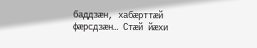баддзӕн, хабӕрттӕй фӕрсдзӕн… Стӕй йӕхи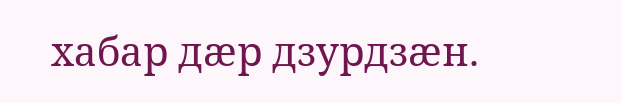хабар дӕр дзурдзӕн.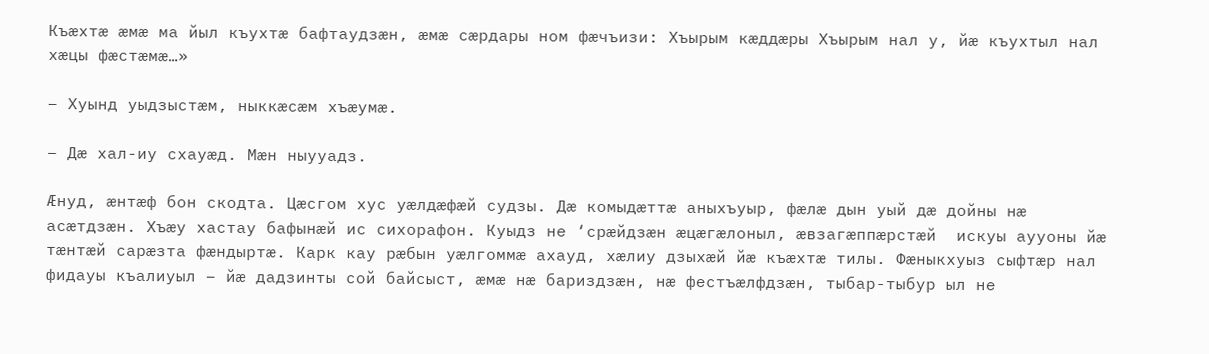Къӕхтӕ ӕмӕ ма йыл къухтӕ бафтаудзӕн, ӕмӕ сӕрдары ном фӕчъизи: Хъырым кӕддӕры Хъырым нал у, йӕ къухтыл нал хӕцы фӕстӕмӕ…»

– Хуынд уыдзыстӕм, ныккӕсӕм хъӕумӕ.

– Дӕ хал-иу схауӕд. Мӕн ныууадз.

Ӕнуд, ӕнтӕф бон скодта. Цӕсгом хус уӕлдӕфӕй судзы. Дӕ комыдӕттӕ аныхъуыр, фӕлӕ дын уый дӕ дойны нӕ асӕтдзӕн. Хъӕу хастау бафынӕй ис сихорафон. Куыдз не ‘срӕйдзӕн ӕцӕгӕлоныл, ӕвзагӕппӕрстӕй  искуы аууоны йӕ тӕнтӕй сарӕзта фӕндыртӕ. Карк кау рӕбын уӕлгоммӕ ахауд, хӕлиу дзыхӕй йӕ къӕхтӕ тилы. Фӕныкхуыз сыфтӕр нал фидауы къалиуыл – йӕ дадзинты сой байсыст, ӕмӕ нӕ бариздзӕн, нӕ фестъӕлфдзӕн, тыбар-тыбур ыл не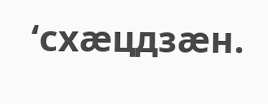‘схӕцдзӕн.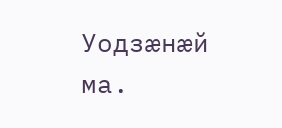Уодзӕнӕй ма.